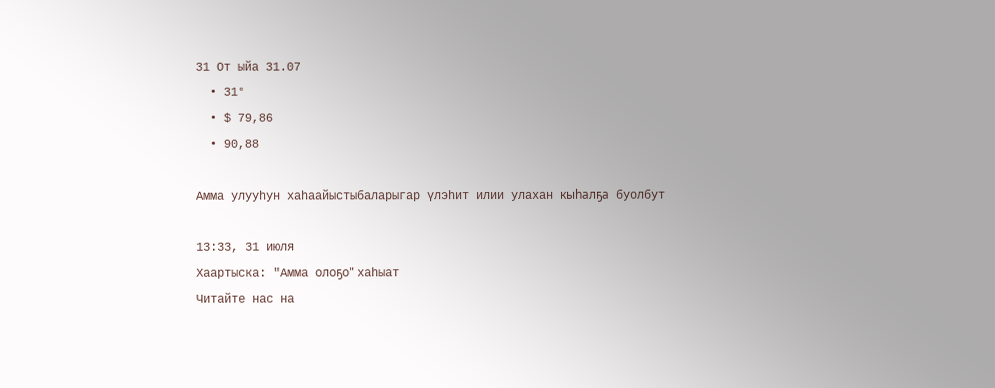31 От ыйа 31.07
  • 31°
  • $ 79,86
  • 90,88

Амма улууһун хаһаайыстыбаларыгар үлэһит илии улахан кыһалҕа буолбут

13:33, 31 июля
Хаартыска: "Амма олоҕо" хаһыат
Читайте нас на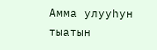Амма улууһун тыатын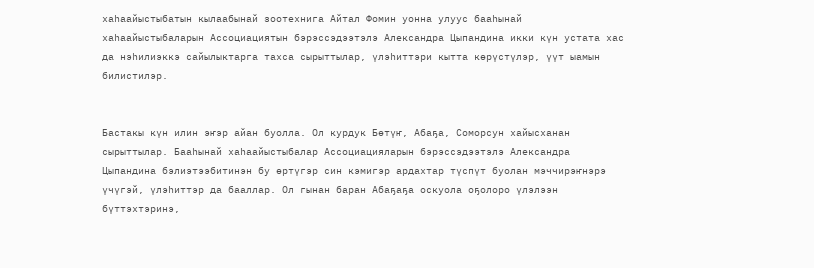хаһаайыстыбатын кылаабынай зоотехнига Айтал Фомин уонна улуус бааһынай хаһаайыстыбаларын Ассоциациятын бэрэссэдээтэлэ Александра Цыпандина икки күн устата хас да нэһилиэккэ сайылыктарга тахса сырыттылар, үлэһиттэри кытта көрүстүлэр, үүт ыамын билистилэр.


Бастакы күн илин эҥэр айан буолла. Ол курдук Бөтүҥ, Абаҕа, Соморсун хайысханан сырыттылар. Бааһынай хаһаайыстыбалар Ассоциацияларын бэрэссэдээтэлэ Александра Цыпандина бэлиэтээбитинэн бу өртүгэр син кэмигэр ардахтар түспүт буолан мэччирэҥнэрэ үчүгэй, үлэһиттэр да бааллар. Ол гынан баран Абаҕаҕа оскуола оҕолоро үлэлээн бүттэхтэринэ,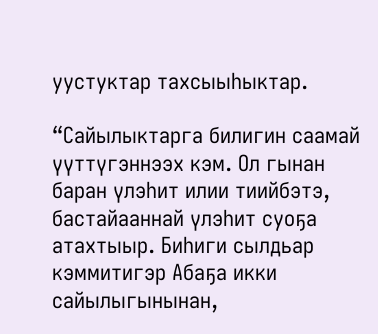уустуктар тахсыыһыктар.

“Сайылыктарга билигин саамай үүттүгэннээх кэм. Ол гынан баран үлэһит илии тиийбэтэ, бастайааннай үлэһит суоҕа атахтыыр. Биһиги сылдьар кэммитигэр Абаҕа икки сайылыгынынан,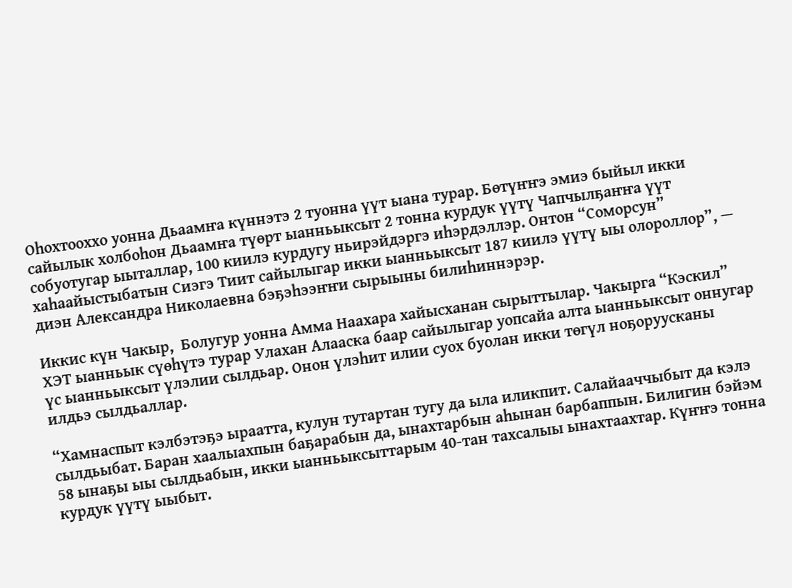Оһохтооххо уонна Дьаамҥа күннэтэ 2 туонна үүт ыана турар. Бөтүҥҥэ эмиэ быйыл икки сайылык холбоһон Дьаамҥа түөрт ыанньыксыт 2 тонна курдук үүтү Чапчылҕаҥҥа үүт собуотугар ыыталлар, 100 киилэ курдугу ньирэйдэргэ иһэрдэллэр. Онтон “Соморсун” хаһаайыстыбатын Сиэгэ Тиит сайылыгар икки ыанньыксыт 187 киилэ үүтү ыы олороллор”, — диэн Александра Николаевна бэҕэһээҥҥи сырыыны билиһиннэрэр.

Иккис күн Чакыр,  Болугур уонна Амма Наахара хайысханан сырыттылар. Чакырга “Кэскил” ХЭТ ыанньык сүөһүтэ турар Улахан Алааска баар сайылыгар уопсайа алта ыанньыксыт оннугар үс ыанньыксыт үлэлии сылдьар. Онон үлэһит илии суох буолан икки төгүл ноҕоруусканы илдьэ сылдьаллар.

“Хамнаспыт кэлбэтэҕэ ыраатта, кулун тутартан тугу да ыла иликпит. Салайааччыбыт да кэлэ сылдьыбат. Баран хаалыахпын баҕарабын да, ынахтарбын аһынан барбаппын. Билигин бэйэм 58 ынаҕы ыы сылдьабын, икки ыанньыксыттарым 40-тан тахсалыы ынахтаахтар. Күҥҥэ тонна курдук үүтү ыыбыт.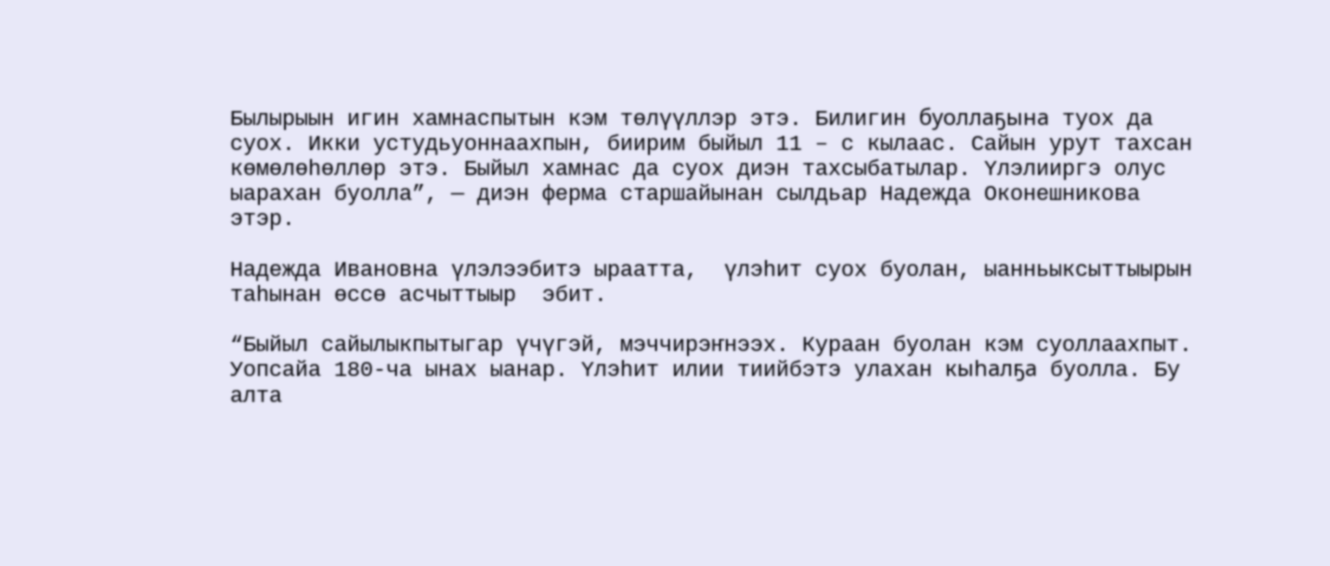Былырыын игин хамнаспытын кэм төлүүллэр этэ. Билигин буоллаҕына туох да суох. Икки устудьуоннаахпын, биирим быйыл 11 – с кылаас. Сайын урут тахсан көмөлөһөллөр этэ. Быйыл хамнас да суох диэн тахсыбатылар. Үлэлииргэ олус ыарахан буолла”, — диэн ферма старшайынан сылдьар Надежда Оконешникова этэр.

Надежда Ивановна үлэлээбитэ ыраатта,  үлэһит суох буолан, ыанньыксыттыырын  таһынан өссө асчыттыыр  эбит.

“Быйыл сайылыкпытыгар үчүгэй, мэччирэҥнээх. Кураан буолан кэм суоллаахпыт. Уопсайа 180-ча ынах ыанар. Үлэһит илии тиийбэтэ улахан кыһалҕа буолла. Бу алта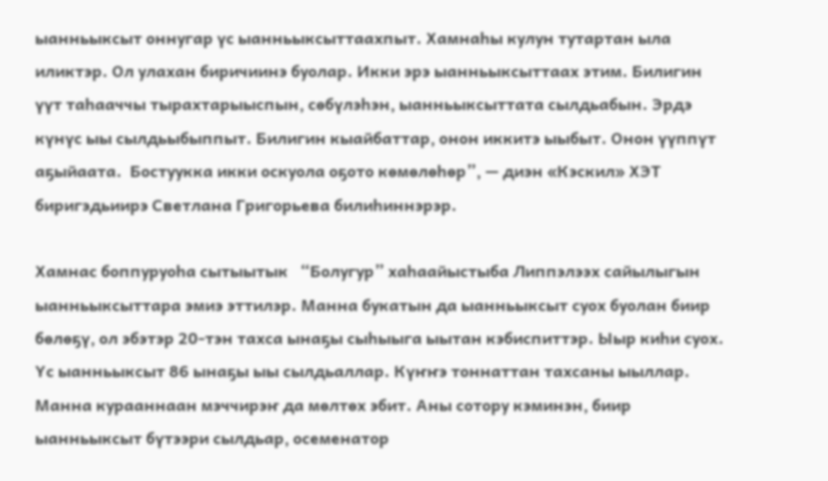ыанньыксыт оннугар үс ыанньыксыттаахпыт. Хамнаһы кулун тутартан ыла иликтэр. Ол улахан биричиинэ буолар. Икки эрэ ыанньыксыттаах этим. Билигин үүт таһааччы тырахтарыыспын, сөбүлэһэн, ыанньыксыттата сылдьабын. Эрдэ күнүс ыы сылдьыбыппыт. Билигин кыайбаттар, онон иккитэ ыыбыт. Онон үүппүт аҕыйаата.  Бостуукка икки оскуола оҕото көмөлөһөр”, — диэн «Кэскил» ХЭТ биригэдьиирэ Светлана Григорьева билиһиннэрэр.

Хамнас боппуруоһа сытыытык   “Болугур” хаһаайыстыба Липпэлээх сайылыгын ыанньыксыттара эмиэ эттилэр. Манна букатын да ыанньыксыт суох буолан биир бөлөҕү, ол эбэтэр 20-тэн тахса ынаҕы сыһыыга ыытан кэбиспиттэр. Ыыр киһи суох. Үс ыанньыксыт 86 ынаҕы ыы сылдьаллар. Күҥҥэ тоннаттан тахсаны ыыллар. Манна курааннаан мэччирэҥ да мөлтөх эбит. Аны сотору кэминэн, биир ыанньыксыт бүтээри сылдьар, осеменатор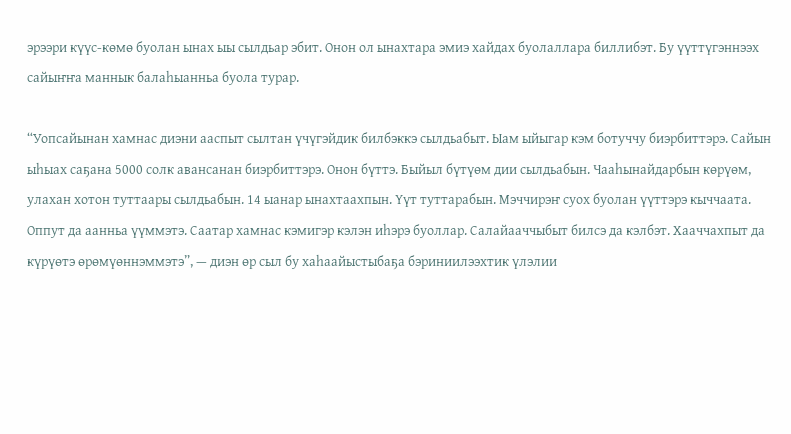эрээри күүс-көмө буолан ынах ыы сылдьар эбит. Онон ол ынахтара эмиэ хайдах буолаллара биллибэт. Бу үүттүгэннээх сайыҥҥа маннык балаһыанньа буола турар.

“Уопсайынан хамнас диэни ааспыт сылтан үчүгэйдик билбэккэ сылдьабыт. Ыам ыйыгар кэм ботуччу биэрбиттэрэ. Сайын ыһыах саҕана 5000 солк авансанан биэрбиттэрэ. Онон бүттэ. Быйыл бүтүөм дии сылдьабын. Чааһынайдарбын көрүөм, улахан хотон туттаары сылдьабын. 14 ыанар ынахтаахпын. Үүт туттарабын. Мэччирэҥ суох буолан үүттэрэ кыччаата. Оппут да аанньа үүммэтэ. Саатар хамнас кэмигэр кэлэн иһэрэ буоллар. Салайааччыбыт билсэ да кэлбэт. Хааччахпыт да күрүөтэ өрөмүөннэммэтэ”, — диэн өр сыл бу хаһаайыстыбаҕа бэриниилээхтик үлэлии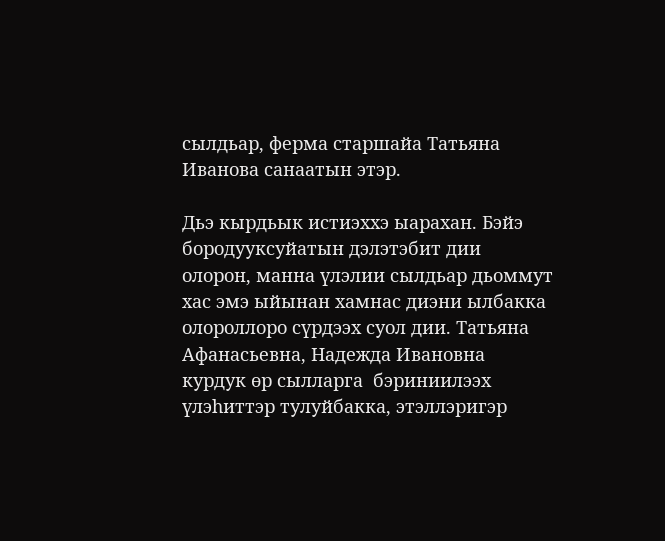сылдьар, ферма старшайа Татьяна Иванова санаатын этэр.

Дьэ кырдьык истиэххэ ыарахан. Бэйэ бородууксуйатын дэлэтэбит дии олорон, манна үлэлии сылдьар дьоммут хас эмэ ыйынан хамнас диэни ылбакка олороллоро сүрдээх суол дии. Татьяна Афанасьевна, Надежда Ивановна курдук өр сылларга  бэриниилээх үлэһиттэр тулуйбакка, этэллэригэр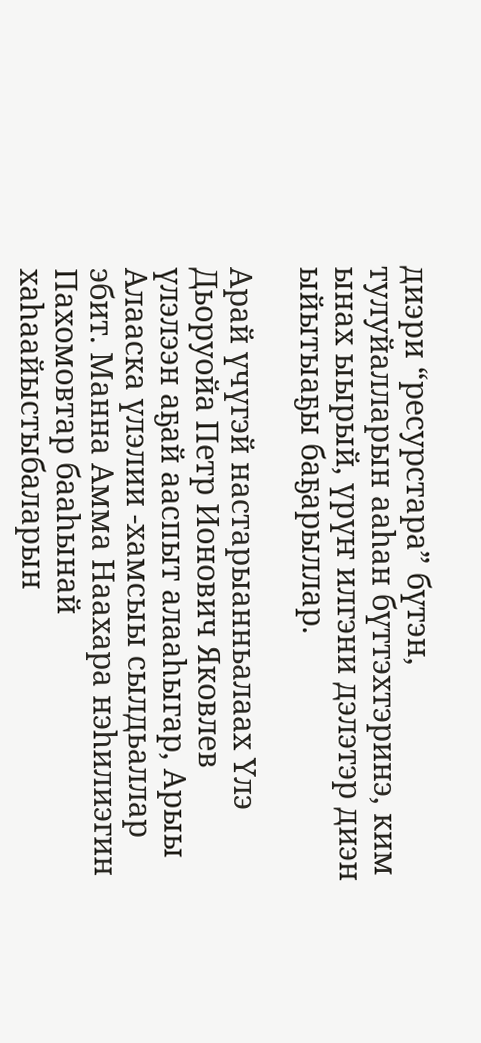диэри “ресурстара” бүтэн, тулуйалларын ааһан бүттэхтэринэ, ким ынах ыырый, үрүҥ илгэни дэлэтэр диэн ыйытыаҕы баҕарыллар.

Арай үчүгэй настарыанньалаах Үлэ Дьоруойа Петр Ионович Яковлев үлэлээн аҕай ааспыт алааһыгар, Арыы Алааска үлэлии -хамсыы сылдьаллар эбит. Манна Амма Наахара нэһилиэгин Пахомовтар бааһынай хаһаайыстыбаларын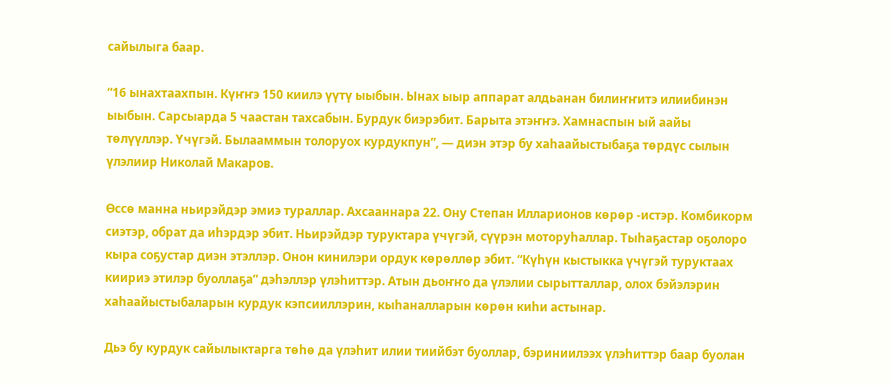сайылыга баар.

“16 ынахтаахпын. Күҥҥэ 150 киилэ үүтү ыыбын. Ынах ыыр аппарат алдьанан билиҥҥитэ илиибинэн ыыбын. Сарсыарда 5 чаастан тахсабын. Бурдук биэрэбит. Барыта этэҥҥэ. Хамнаспын ый аайы төлүүллэр. Үчүгэй. Былааммын толоруох курдукпун”, — диэн этэр бу хаһаайыстыбаҕа төрдүс сылын үлэлиир Николай Макаров.

Өссө манна ньирэйдэр эмиэ тураллар. Ахсааннара 22. Ону Степан Илларионов көрөр -истэр. Комбикорм сиэтэр, обрат да иһэрдэр эбит. Ньирэйдэр туруктара үчүгэй, сүүрэн моторуһаллар. Тыһаҕастар оҕолоро кыра соҕустар диэн этэллэр. Онон кинилэри ордук көрөллөр эбит. “Күһүн кыстыкка үчүгэй туруктаах киириэ этилэр буоллаҕа” дэһэллэр үлэһиттэр. Атын дьоҥҥо да үлэлии сырытталлар, олох бэйэлэрин хаһаайыстыбаларын курдук кэпсииллэрин, кыһаналларын көрөн киһи астынар.

Дьэ бу курдук сайылыктарга төһө да үлэһит илии тиийбэт буоллар, бэриниилээх үлэһиттэр баар буолан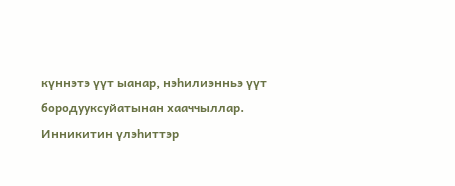күннэтэ үүт ыанар, нэһилиэнньэ үүт бородууксуйатынан хааччыллар. Инникитин үлэһиттэр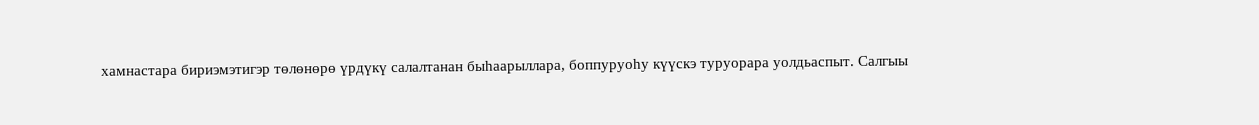хамнастара бириэмэтигэр төлөнөрө үрдүкү салалтанан быһаарыллара, боппуруоһу күүскэ туруорара уолдьаспыт. Салгыы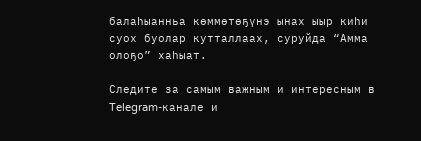балаһыанньа көммөтөҕүнэ ынах ыыр киһи суох буолар кутталлаах, суруйда “Амма олоҕо” хаһыат.

Следите за самым важным и интересным в Telegram-канале и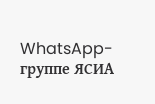WhatsApp-группе ЯСИА